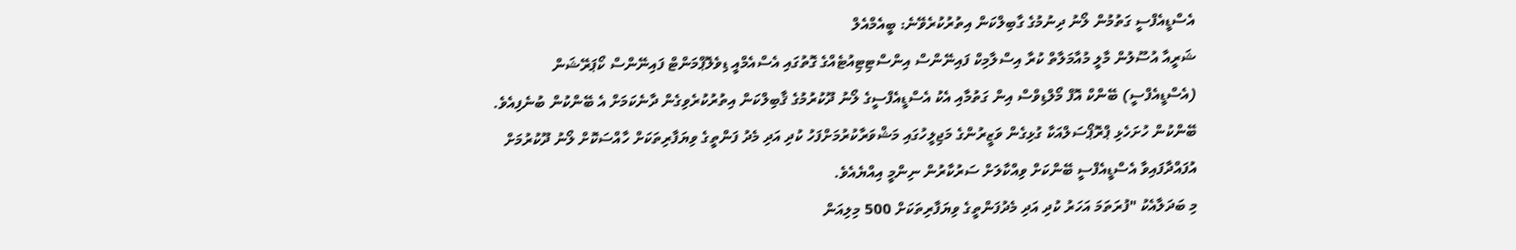އެސްޑީއެފްސީ ގަތުމުން ލޯނު ދިނުމުގެ ގާބިލްކަން އިތުރުކުރެވޭނެ: ބީއެމްއެލް
ޝަރީއާ އުސޫލުން މާލީ މުއާމަލާތް ކުރާ އިސްލާމިކް ފައިނޭންސް އިންސްޓިޓިއުޓެއްގެ ގޮތުގައި އެސްއެމްއީ ޑިވެލޮޕްމަންޓް ފައިނޭންސް ކޯޕަރޭޝަން (އެސްޑީއެފްސީ) ބޭންކް އޮފް މޯލްޑިވްސް އިން ގަތުމާއި އެކު އެސްޑީއެފްސީގެ ލޯނު ދޫކުރުމުގެ ޤާބިލްކަން އިތުރުކުރެވިގެން ދާނެކަމަށް އެ ބޭންކުން ބުނެފިއެވެ.
ބޭންކުން ހުށަހެޅި ޕްރޮޕޯސަލްއަކާ ގުޅިގެން ވަޒީރުންގެ މަޖިލީހުގައި މަޝްވަރާކުރުމަށްފަހު ކުދި އަދި މެދު ފަންތީގެ ވިޔަފާރިތަކަށް ހާއްސަކޮށް ލޯނު ދޫކުރުމަށް އުފައްދާފައިވާ އެސްޑީއެފްސީ ބޭންކަށް ވިއްކާލަށް ސަރުކާރުން ނިންމީ އިއްޔެއެވެ.
މި ބަދަލާއެކު "ފުރަތަމަ އަހަރު ކުދި އަދި މެދުފަންތީގެ ވިޔަފާރިތަކަށް 500 މިލިއަން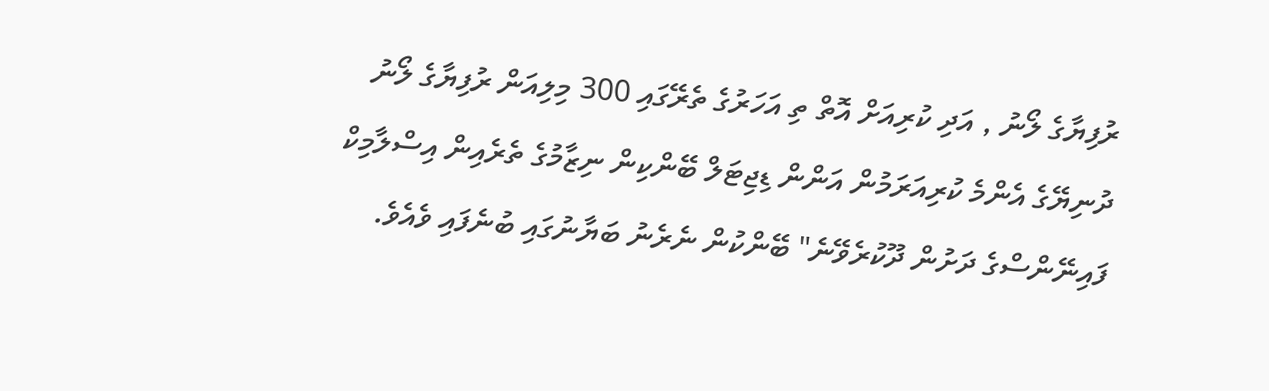ރުފިޔާގެ ލޯނު , އަދި ކުރިއަށް އޮތް ތި އަހަރުގެ ތެރޭގައި 300 މިލިއަން ރުފިޔާގެ ލޯނު ދުނިޔޭގެ އެންމެ ކުރިއަރަމުން އަންން ޑިޖިޓަލް ބޭންކިން ނިޒާމުގެ ތެރެއިން އިސްލާމިކް ފައިނޭންސްގެ ދަށުން ދޫކުރެވޭނެ" ބޭންކުން ނެރެނު ބަޔާނުގައި ބުނެފައި ވެއެވެ.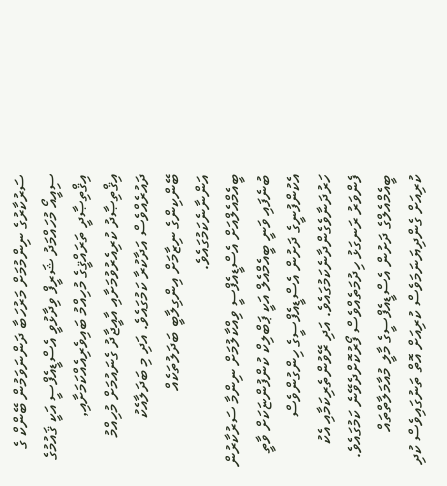ސަރުކާރުގެ ނިންމުމަށް މަރުހަބާ ދަންނަވަމުން ބޭންކް ގެ ސިއީއޯ މުހައްމަދު ޝަރީފް ވިދާޅުވީ އެސްޑީއެފްސީ އަކީ ޤައުމުގެ އިޤްތިޞާދީ ތަރައްޤީގެ މުހިއްމު ބައިވެރިއެއްކަމަށާއި, އިޤްތިޞާދު ކުރިއެރުވުމަށާއި އާއީޖާދު ގެނައުމަށް މުހިއްމު ދައުރެއްވެސް އަދާކުރާ ކަމުގައެވެ. އަދި މި ބަދަލާއެކު ބޭންކިންގެ ނިޒާމަށް އިންގިލާބީ ބަދަލުތަކެއް އަންނާނެކަމުގައެވެ.
ބީއެމްއެލްއަށް އެސްޑީއެފްސީ ވިއްކާލުމަށް ނިންމާ ސަރުކާރުން ބުނެފައި ވަނީ ބީއެމްއެލް އަކީ ޕަބްލިކް ކުންފުންޏަކަށް ވާތީ އެކުންފުނީގެ ދަށުން އެސްޑީއެފްސީގެ ހިންގުންވެސް ހަރުދަނާވެގެންދާނެކަމުގައެވެ. އަދި ރޭވުންތެރިކަމާއި އެކު ފެންވަރު ރަނގަޅު ހިދުމަތެއްވެސް ފޯރުކޮށްދެވޭނެ ކަމުގައެވެ.
ބީއެމްއެލްގެ ދަށުން އެސްޑީއެފްސީގެ މާލީ މުއާމަލާތްތައް ކުރިއަށް ގެންދިޔަނަމަވެސް ކުރިއަށް އޮތް ތަނުގައިވެސް ކުދި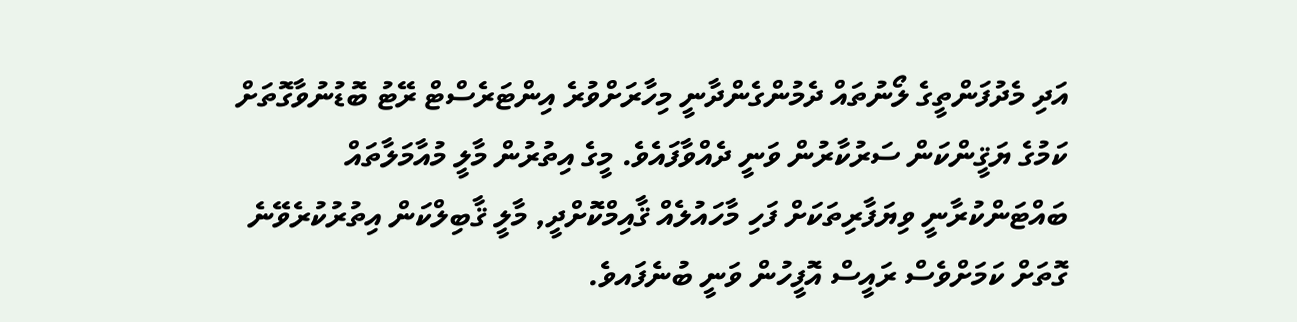އަދި މެދުފަންތީގެ ލޯނުތައް ދެމުންގެންދާނީ މިހާރަށްވުރެ އިންޓަރެސްޓް ރޭޓު ބޮޑުނުވާގޮތަށް ކަމުގެ ޔަޤީންކަން ސަރުކާރުން ވަނީ ދެއްވާފައެވެ. މީގެ އިތުރުން މާލީ މުއާމަލާތައް ބައްޓަންކުރާނީ ވިޔަފާރިތަކަށް ފަހި މާހައުލެއް ޤާއިމްކޮށްދީ, މާލީ ޤާބިލްކަން އިތުރުކުރެވޭނެ ގޮތަށް ކަމަށްވެސް ރައީސް އޮފީހުން ވަނީ ބުނެފައވެ.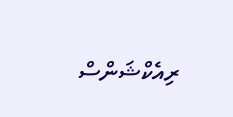ރިއެކްޝަންސް